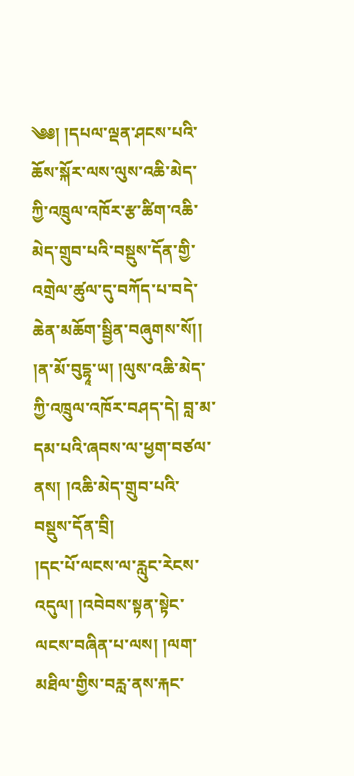༄༅། །དཔལ་ལྡན་ཤངས་པའི་ཆོས་སྐོར་ལས་ལུས་འཆི་མེད་ཀྱི་འཁྲུལ་འཁོར་རྩ་ཚིག་འཆི་མེད་གྲུབ་པའི་བསྡུས་དོན་གྱི་འགྲེལ་ཚུལ་དུ་བཀོད་པ་བདེ་ཆེན་མཆོག་སྦྱིན་བཞུགས་སོ།།
།ན་མོ་བུདྷཱ་ཡ། །ལུས་འཆི་མེད་ཀྱི་འཁྲུལ་འཁོར་བཤད་དེ། བླ་མ་དམ་པའི་ཞབས་ལ་ཕྱག་བཙལ་ནས། །འཆི་མེད་གྲུབ་པའི་བསྡུས་དོན་བྲི།
།དང་པོ་ལངས་ལ་རླུང་རེངས་འདུལ། །འབེབས་སྟན་སྟེང་ལངས་བཞིན་པ་ལས། །ལག་མཐིལ་གྱིས་བརླ་ནས་རྐང་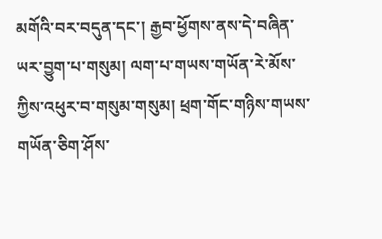མགོའི་བར་བདུན་དང་། རྒྱབ་ཕྱོགས་ནས་དེ་བཞིན་ཡར་བྱུག་པ་གསུམ། ལག་པ་གཡས་གཡོན་རེ་མོས་ཀྱིས་འཕུར་བ་གསུམ་གསུམ། ཕྲག་གོང་གཉིས་གཡས་གཡོན་ཅིག་ཤོས་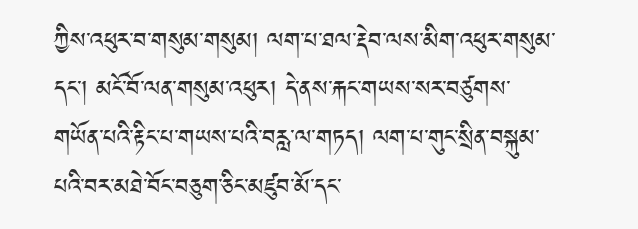ཀྱིས་འཕུར་བ་གསུམ་གསུམ། ལག་པ་ཐལ་རྡེབ་ལས་མིག་འཕུར་གསུམ་དང་། མངོ་བོ་ལན་གསུམ་འཕུར། དེ་ནས་རྐང་གཡས་སར་བཙུགས་གཡོན་པའི་རྟིང་པ་གཡས་པའི་བརླ་ལ་གཏད། ལག་པ་གུང་སྲིན་བསྐུམ་པའི་བར་མཐེ་བོང་བཅུག་ཅིང་མཛུབ་མོ་དང་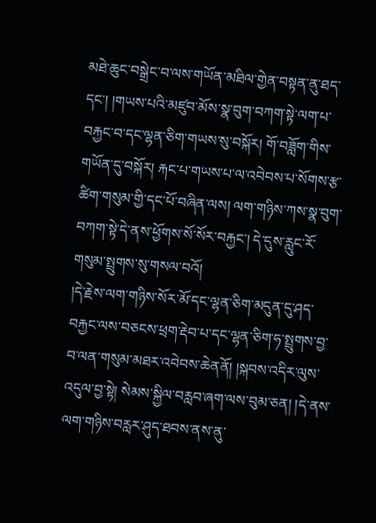མཐེ་ཆུང་བསྒྲེང་བ་ལས་གཡོན་མཐིལ་གྱེན་བསྟན་ནུ་ཐད་དང་། །གཡས་པའི་མཛུབ་མོས་སྣ་བུག་བཀག་སྟེ་ལག་པ་བརྐྱང་བ་དང་ལྷན་ཅིག་གཡས་སུ་བསྐོར། གོ་བཟློག་གིས་གཡོན་དུ་བསྐོར། རྐང་པ་གཡས་པ་ལ་འབེབས་པ་སོགས་རྩ་ཚིག་གསུམ་གྱི་དང་པོ་བཞིན་ལས། ལག་གཉིས་ཀས་སྣ་བུག་བཀག་སྟེ་དེ་ནས་ཕྱོགས་སོ་སོར་བརྐྱང་། དེ་དུས་རླུང་རོ་གསུམ་སྤྲུགས་སུ་གསལ་བའོ།
།དེ་རྗེས་ལག་གཉིས་སོར་མོ་དང་ལྷན་ཅིག་མདུན་དུ་ཤད་བརྐྱང་ལས་བཅངས་ཕྲག་རྡེབ་པ་དང་ལྷན་ཅིག་ཧ་སྤྲུགས་བྱ་བ་ལན་གསུམ་མཐར་འབེབས་ཆེནནོ། །སྐབས་འདིར་ལུས་འདུལ་བྱ་སྟེ། སེམས་སྐྱིལ་བརླབ་ཞག་ལས་བུམ་ཅན། །དེ་ནས་ལག་གཉིས་བརླར་ཤུད་ཐབས་ནས་ནུ་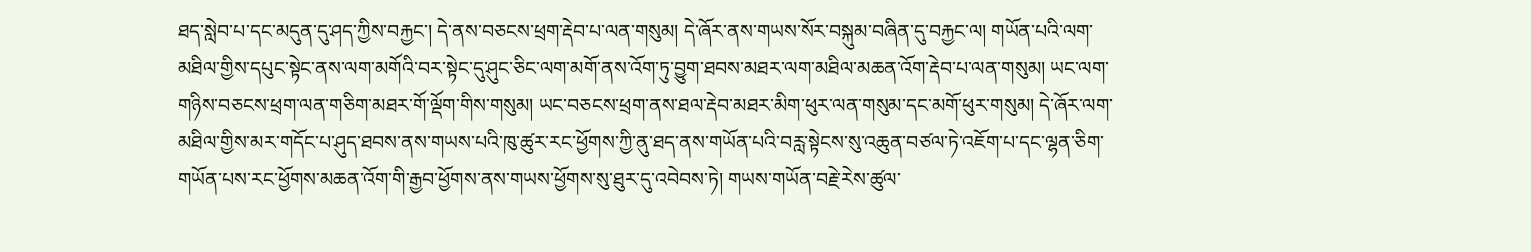ཐད་སླེབ་པ་དང་མདུན་དུ་ཤད་ཀྱིས་བརྐྱང་། དེ་ནས་བཅངས་ཕྲག་རྡེབ་པ་ལན་གསུམ། དེ་ཞོར་ནས་གཡས་སོར་བསྐུམ་བཞིན་དུ་བརྐྱང་ལ། གཡོན་པའི་ལག་མཐིལ་གྱིས་དཔུང་སྟེང་ནས་ལག་མགོའི་བར་སྟེང་དུ་ཤུང་ཅིང་ལག་མགོ་ནས་འོག་ཏུ་བྱུག་ཐབས་མཐར་ལག་མཐིལ་མཆན་འོག་རྡེབ་པ་ལན་གསུམ། ཡང་ལག་གཉིས་བཅངས་ཕྲག་ལན་གཅིག་མཐར་གོ་ལྡོག་གིས་གསུམ། ཡང་བཅངས་ཕྲག་ནས་ཐལ་རྡེབ་མཐར་མིག་ཕུར་ལན་གསུམ་དང་མགོ་ཕུར་གསུམ། དེ་ཞོར་ལག་མཐིལ་གྱིས་མར་གདོང་པ་ཤུད་ཐབས་ནས་གཡས་པའི་ཁུ་ཚུར་རང་ཕྱོགས་ཀྱི་ནུ་ཐད་ནས་གཡོན་པའི་བརླ་སྟེངས་སུ་འཆུན་བཙལ་ཏེ་འཇོག་པ་དང་ལྷན་ཅིག་གཡོན་པས་རང་ཕྱོགས་མཆན་འོག་གི་རྒྱབ་ཕྱོགས་ནས་གཡས་ཕྱོགས་སུ་ཐུར་དུ་འབེབས་ཏེ། གཡས་གཡོན་བརྗེ་རེས་ཚུལ་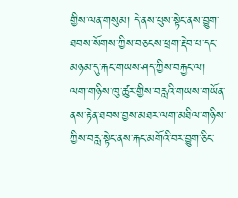གྱིས་ལན་གསུམ། དེ་ནས་པུས་སྟེང་ནས་བྱུག་ཐབས་སོགས་ཀྱིས་བཅངས་ཕྲག་རྡེབ་པ་དང་མཉམ་དུ་རྐང་གཡས་ཤད་ཀྱིས་བརྐྱང་ལ། ལག་གཉིས་ཁུ་ཚུར་གྱིས་བརླའི་གཡས་གཡོན་ནས་རྟེན་ཐབས་བྱས་མཐར་ལག་མཐིལ་གཉིས་ཀྱིས་བརླ་སྟེང་ནས་རྐང་མགོའི་བར་བྱུག་ཅིང་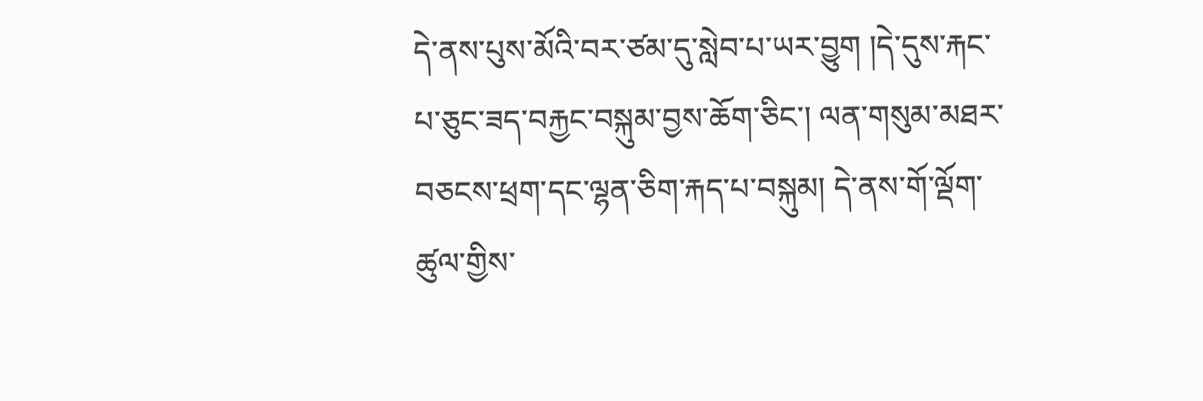དེ་ནས་པུས་མོའི་བར་ཙམ་དུ་སླེབ་པ་ཡར་བྱུག །དེ་དུས་རྐང་པ་ཅུང་ཟད་བརྐྱང་བསྐུམ་བྱས་ཆོག་ཅིང་། ལན་གསུམ་མཐར་བཅངས་ཕྲག་དང་ལྷན་ཅིག་རྐད་པ་བསྐུམ། དེ་ནས་གོ་ལྡོག་ཚུལ་གྱིས་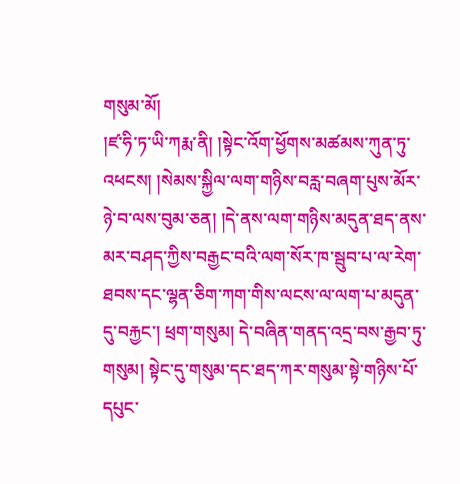གསུམ་མོ།
།ཛ་ཧི་ཏ་ཡི་ཀརྨ་ནི། །སྟེང་འོག་ཕྱོགས་མཚམས་ཀུན་ཏུ་འཕངས། །སེམས་སྐྱིལ་ལག་གཉིས་བརླ་བཞག་པུས་མོར་ཉེ་བ་ལས་བུམ་ཅན། །དེ་ནས་ལག་གཉིས་མདུན་ཐད་ནས་མར་བཤད་ཀྱིས་བརྒྱང་བའི་ལག་སོར་ཁ་སྦུབ་པ་ལ་རེག་ཐབས་དང་ལྷན་ཅིག་ཀག་གིས་ལངས་ལ་ལག་པ་མདུན་དུ་བརྐྱང་། ཕྲག་གསུམ། དེ་བཞིན་གནད་འདྲ་བས་རྒྱབ་ཏུ་གསུམ། སྟེང་དུ་གསུམ་དང་ཐད་ཀར་གསུམ་སྟེ་གཉིས་པོ་དཔུང་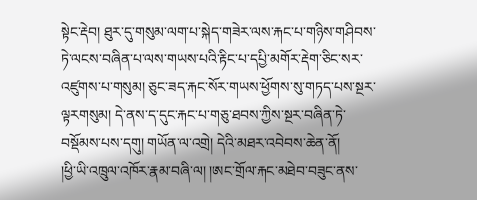སྟེང་རྡེབ། ཐུར་དུ་གསུམ་ལག་པ་སྐེད་གཟེར་ལས་རྐང་པ་གཉིས་གཤིབས་ཏེ་ལངས་བཞིན་པ་ལས་གཡས་པའི་རྟིང་པ་དཔྱི་མགོར་རྡེག་ཅིང་སར་འཛུགས་པ་གསུམ། ཅུང་ཟད་རྐང་སོར་གཡས་ཕྱོགས་སུ་གཏད་པས་སྔར་ལྟརགསུམ། དེ་ནས་ད་དུང་རྐང་པ་གཅུ་ཐབས་ཀྱིས་སྔར་བཞིན་ཏེ་བསྡོམས་པས་དགུ། གཡོན་ལ་འགྲེ། དེའི་མཐར་འབེབས་ཆེན་ནོ།
།ཕྱི་ཡི་འཁྲུལ་འཁོར་རྣམ་བཞི་ལ། །ཨང་གྲོལ་རྐང་མཐེབ་བཟུང་ནས་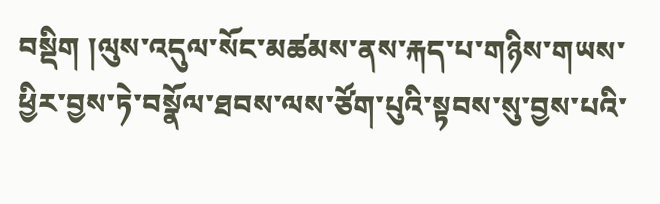བསྡིག །ལུས་འདུལ་སོང་མཚམས་ནས་རྐད་པ་གཉིས་གཡས་ཕྱིར་བྱས་ཏེ་བསྣོལ་ཐབས་ལས་ཙོག་པུའི་སྟབས་སུ་བྱས་པའི་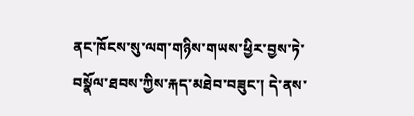ནང་ཁོངས་སུ་ལག་གཉིས་གཡས་ཕྱིར་བྱས་ཏེ་བསྣོལ་ཐབས་ཀྱིས་རྐད་མཐེབ་བཟུང་། དེ་ནས་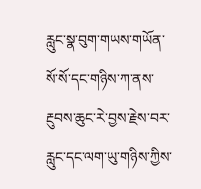རླུང་སྣ་བུག་གཡས་གཡོན་སོ་སོ་དང་གཉིས་ཀ་ནས་རྔུབས་ཆུང་རེ་བྱས་རྗེས་བར་རླུང་དང་ལག་ཡུ་གཉིས་ཀྱིས་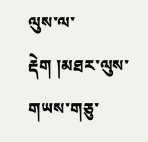ལུས་ལ་རྡེག །མཐར་ལུས་གཡས་གཅུ་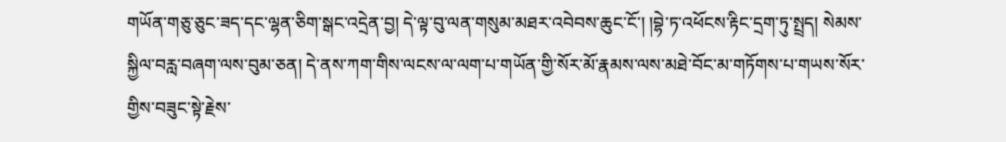གཡོན་གཅུ་ཅུང་ཟད་དང་ལྷན་ཅིག་སྒང་འདྲེན་བྱ། དེ་ལྟ་བུ་ལན་གསུམ་མཐར་འབེབས་ཆུང་ངོ་། །བྷེ་ཏ་འཕོངས་རྟིང་དྲག་ཏུ་སྤྲད། སེམས་སྐྱིལ་བརླ་བཞག་ལས་བུམ་ཅན། དེ་ནས་ཀག་གིས་ལངས་ལ་ལག་པ་གཡོན་གྱི་སོར་མོ་རྣམས་ལས་མཐེ་བོང་མ་གཏོགས་པ་གཡས་སོར་གྱིས་བཟུང་སྟེ་རྗེས་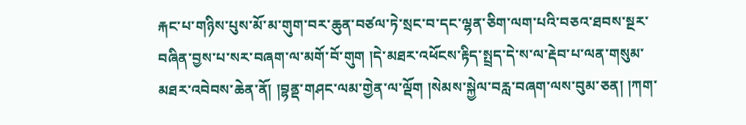རྐང་པ་གཉིས་པུས་མོ་མ་གུག་བར་ཆུན་བཙལ་ཏེ་སྲང་བ་དང་ལྷན་ཅིག་ལག་པའི་བཅའ་ཐབས་སྔར་བཞིན་བྱས་པ་སར་བཞག་ལ་མགོ་བོ་གུག །དེ་མཐར་འཕོངས་རྟིད་སྤྲད་དེ་ས་ལ་རྡེབ་པ་ལན་གསུམ་མཐར་འབེབས་ཆེན་ནོ། །བྷནྡ་གཤང་ལམ་གྱེན་ལ་ལྡོག །སེམས་སྐྱེལ་བརླ་བཞག་ལས་བུམ་ཅན། །ཀག་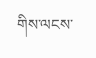གིས་ལངས་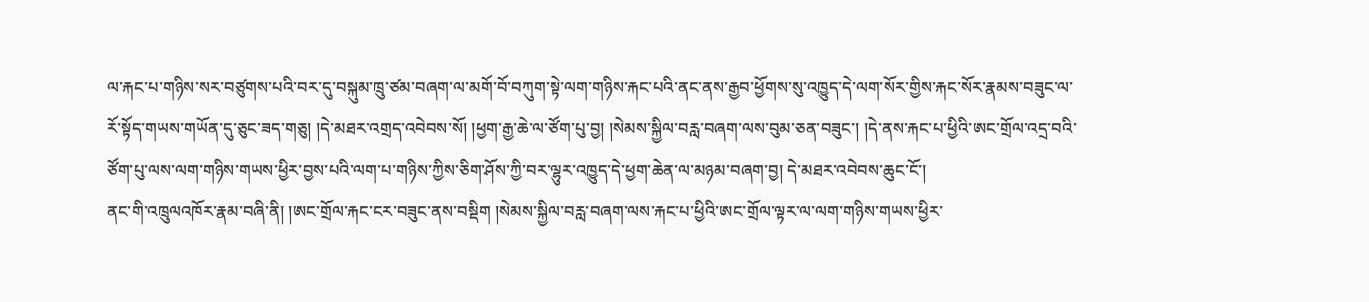ལ་རྐང་པ་གཉིས་སར་བཙུགས་པའི་བར་དུ་བསྐུམ་ཁྲུ་ཙམ་བཞག་ལ་མགོ་བོ་བཀུག་སྟེ་ལག་གཉིས་རྐང་པའི་ནང་ནས་རྒྱབ་ཕྱོགས་སུ་འཁྱུད་དེ་ལག་སོར་གྱིས་རྐང་སོར་རྣམས་བཟུང་ལ་རོ་སྟོད་གཡས་གཡོན་དུ་ཅུང་ཟད་གཅུ། །དེ་མཐར་འགྲད་འབེབས་སོ། །ཕྱག་རྒྱ་ཆེ་ལ་ཙོག་པུ་བྱ། །སེམས་སྐྱིལ་བརླ་བཞག་ལས་བུམ་ཅན་བཟུང་། །དེ་ནས་རྐང་པ་ཕྱིའི་ཨང་གྲོལ་འདྲ་བའི་ཙོག་པུ་ལས་ལག་གཉིས་གཡས་ཕྱིར་བྱས་པའི་ལག་པ་གཉིས་ཀྱིས་ཅིག་ཤོས་ཀྱི་བར་ལྷུར་འཁྱུད་དེ་ཕྱག་ཆེན་ལ་མཉམ་བཞག་བྱ། དེ་མཐར་འབེབས་ཆུང་ངོ་།
ནང་གི་འཁྲུལའཁོར་རྣམ་བཞི་ནི། །ཨང་གྲོལ་རྐང་ངར་བཟུང་ནས་བསྡིག །སེམས་སྐྱིལ་བརླ་བཞག་ལས་རྐང་པ་ཕྱིའི་ཨང་གྲོལ་ལྟར་ལ་ལག་གཉིས་གཡས་ཕྱིར་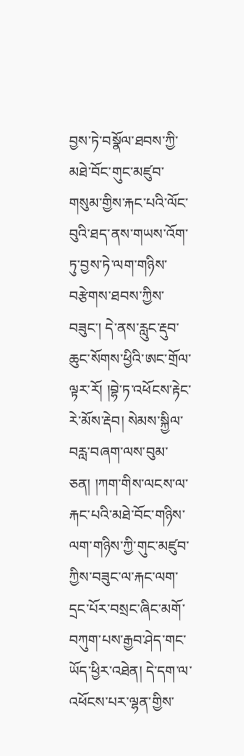བྱས་ཏེ་བསྣོལ་ཐབས་ཀྱི་མཐེ་བོང་གུང་མཛུབ་གསུམ་གྱིས་རྐང་པའི་ལོང་བུའི་ཐད་ནས་གཡས་འོག་ཏུ་བྱས་ཏེ་ལག་གཉིས་བརྩེགས་ཐབས་ཀྱིས་བཟུང་། དེ་ནས་རླུང་རྡུབ་ཆུང་སོགས་ཕྱིའི་ཨང་གྲོལ་ལྟར་རོ། །བྷེ་ཏ་འཕོངས་རྟེང་རེ་མོས་རྡེབ། སེམས་སྐྱིལ་བརླ་བཞག་ལས་བུམ་ཅན། །ཀག་གིས་ལངས་ལ་རྐང་པའི་མཐེ་བོང་གཉིས་ལག་གཉིས་ཀྱི་གུང་མཛུབ་ཀྱིས་བཟུང་ལ་རྐང་ལག་དྲང་པོར་བསྲང་ཞིང་མགོ་བཀུག་པས་རྒྱབ་ཤེད་གང་ཡོད་ཕྱིར་འཐེན། དེ་དག་ལ་འཕོངས་པར་ལྷན་གྱིས་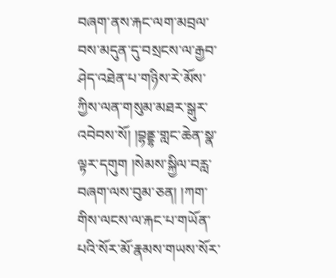བཞག་ནས་རྐང་ལག་མབྲལ་བས་མདུན་དུ་བསྲངས་ལ་རྒྱབ་ཤེད་འཐེན་པ་གཉིས་རེ་མོས་ཀྱིས་ལན་གསུམ་མཐར་སྒུར་འབེབས་སོ། །བྷནྡྷ་གླང་ཆེན་སྣ་ལྟར་དགུག །སེམས་སྐྱིལ་བརླ་བཞག་ལས་བུམ་ཅན། །ཀག་གིས་ལངས་ལ་རྐང་པ་གཡོན་པའི་སོར་མོ་རྣམས་གཡས་སོར་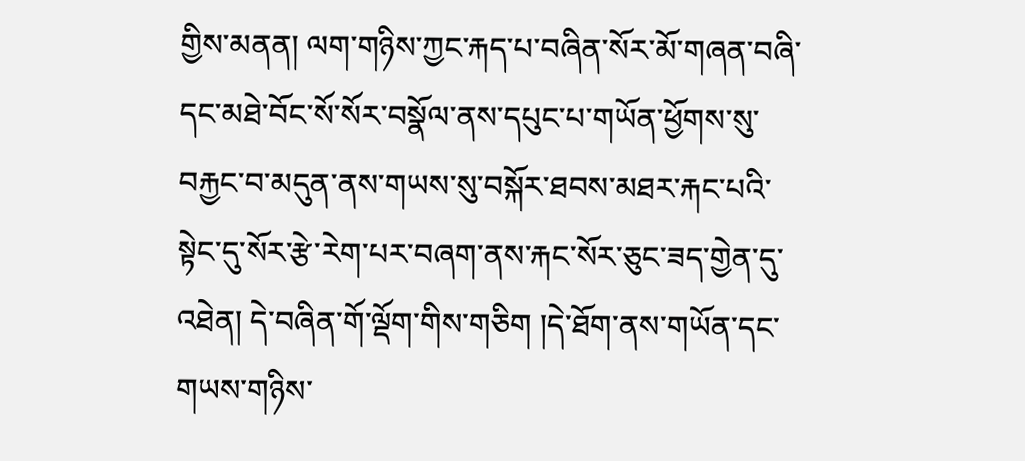གྱིས་མནན། ལག་གཉིས་ཀྱང་རྐད་པ་བཞིན་སོར་མོ་གཞན་བཞི་དང་མཐེ་བོང་སོ་སོར་བསྣོལ་ནས་དཔུང་པ་གཡོན་ཕྱོགས་སུ་བརྐྱང་བ་མདུན་ནས་གཡས་སུ་བསྐོར་ཐབས་མཐར་རྐང་པའི་སྟེང་དུ་སོར་རྩེ་རེག་པར་བཞག་ནས་རྐང་སོར་ཅུང་ཟད་གྱེན་དུ་འཐེན། དེ་བཞིན་གོ་ལྡོག་གིས་གཅིག །དེ་ཐོག་ནས་གཡོན་དང་གཡས་གཉིས་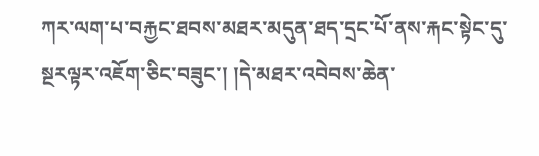ཀར་ལག་པ་བརྐྱང་ཐབས་མཐར་མདུན་ཐད་དྲང་པོ་ནས་རྐང་སྟེང་དུ་སྔརལྟར་འཇོག་ཅིང་བཟུང་། །དེ་མཐར་འབེབས་ཆེན་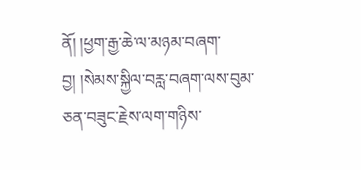ནོ། །ཕྱག་རྒྱ་ཆེ་ལ་མཉམ་བཞག་བྱ། །སེམས་སྐྱིལ་བརླ་བཞག་ལས་བུམ་ཅན་བཟུང་རྗེས་ལག་གཉིས་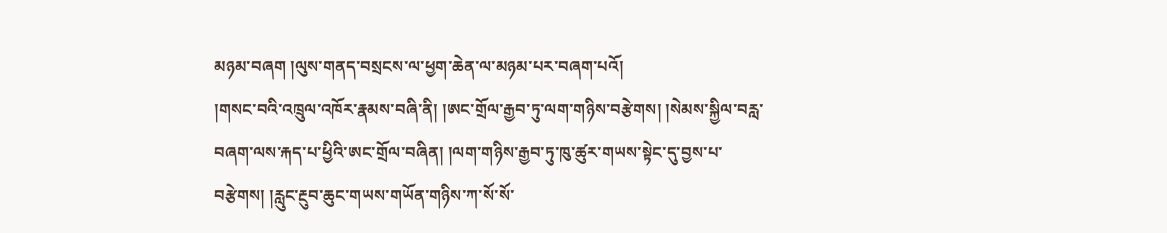མཉམ་བཞག །ལུས་གནད་བསྲངས་ལ་ཕྱག་ཆེན་ལ་མཉམ་པར་བཞག་པའོ།
།གསང་བའི་འཁྲུལ་འཁོར་རྣམས་བཞི་ནི། །ཨང་གྲོལ་རྒྱབ་ཏུ་ལག་གཉིས་བརྩེགས། །སེམས་སྐྱིལ་བརླ་བཞག་ལས་རྐད་པ་ཕྱིའི་ཨང་གྲོལ་བཞིན། །ལག་གཉིས་རྒྱབ་ཏུ་ཁུ་ཚུར་གཡས་སྟེང་དུ་བྱས་པ་བརྩེགས། །རླུང་རྔུབ་ཆུང་གཡས་གཡོན་གཉིས་ཀ་སོ་སོ་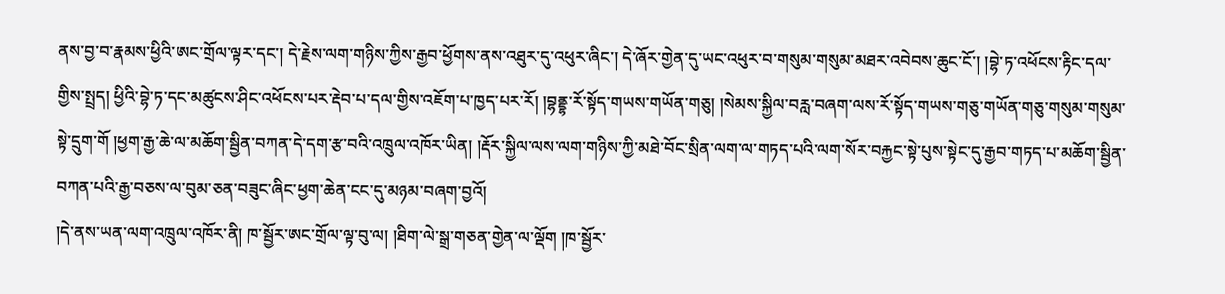ནས་བྱ་བ་རྣམས་ཕྱིའི་ཨང་གྲོལ་ལྟར་དང་། དེ་རྗེས་ལག་གཉིས་ཀྱིས་རྒྱབ་ཕྱོགས་ནས་འཐུར་དུ་འཕུར་ཞིང་། དེ་ཞོར་གྱེན་དུ་ཡང་འཕུར་བ་གསུམ་གསུམ་མཐར་འབེབས་ཆུང་ངོ་། །བྷེ་ཏ་འཕོངས་རྟིང་དལ་གྱིས་སྤྲད། ཕྱིའི་བྷེ་ཏ་དང་མཚུངས་ཤིང་འཕོངས་པར་རྡེབ་པ་དལ་གྱིས་འཇོག་པ་ཁྱད་པར་རོ། །བྷནྡྷ་རོ་སྟོད་གཡས་གཡོན་གཅུ། །སེམས་སྐྱིལ་བརླ་བཞག་ལས་རོ་སྟོད་གཡས་གཅུ་གཡོན་གཅུ་གསུམ་གསུམ་སྟེ་དྲུག་གོ །ཕྱག་རྒྱ་ཆེ་ལ་མཆོག་སྦྱིན་བཀན་དེ་དག་རྩ་བའི་འཁྲུལ་འཁོར་ཡིན། །རྡོར་སྐྱིལ་ལས་ལག་གཉིས་ཀྱི་མཐེ་བོང་སྲིན་ལག་ལ་གཏད་པའི་ལག་སོར་བརྐྱང་སྟེ་པུས་སྟེང་དུ་རྒྱབ་གཏད་པ་མཆོག་སྦྱིན་བཀན་པའི་རྒྱ་བཅས་ལ་བུམ་ཅན་བཟུང་ཞིང་ཕྱག་ཆེན་ངང་དུ་མཉམ་བཞག་བྱའོ།
།དེ་ནས་ཡན་ལག་འཁྲུལ་འཁོར་ནི། ཁ་སྦྱོར་ཨང་གྲོལ་ལྟ་བུ་ལ། །ཐིག་ལེ་སྒྲ་གཅན་གྱེན་ལ་ལྡོག །ཁ་སྦྱོར་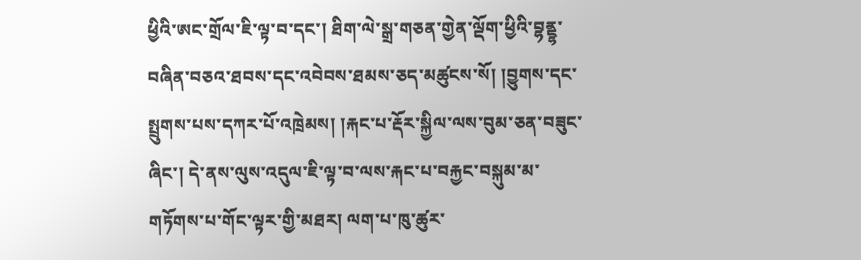ཕྱིའི་ཨང་གྲོལ་ཇི་ལྟ་བ་དང་། ཐིག་ལེ་སྒྲ་གཅན་གྱེན་ལྡོག་ཕྱིའི་བྷནྡྷ་བཞིན་བཅའ་ཐབས་དང་འབེབས་ཐམས་ཅད་མཚུངས་སོ། །བྱུགས་དང་སྤྲུགས་པས་དཀར་པོ་འཁྲེམས། །རྐང་པ་རྡོར་སྐྱིལ་ལས་བུམ་ཅན་བཟུང་ཞིང་། དེ་ནས་ལུས་འདུལ་ཇི་ལྟ་བ་ལས་རྐང་པ་བརྐྱང་བསྐུམ་མ་གཏོགས་པ་གོང་ལྟར་གྱི་མཐར། ལག་པ་ཁུ་ཚུར་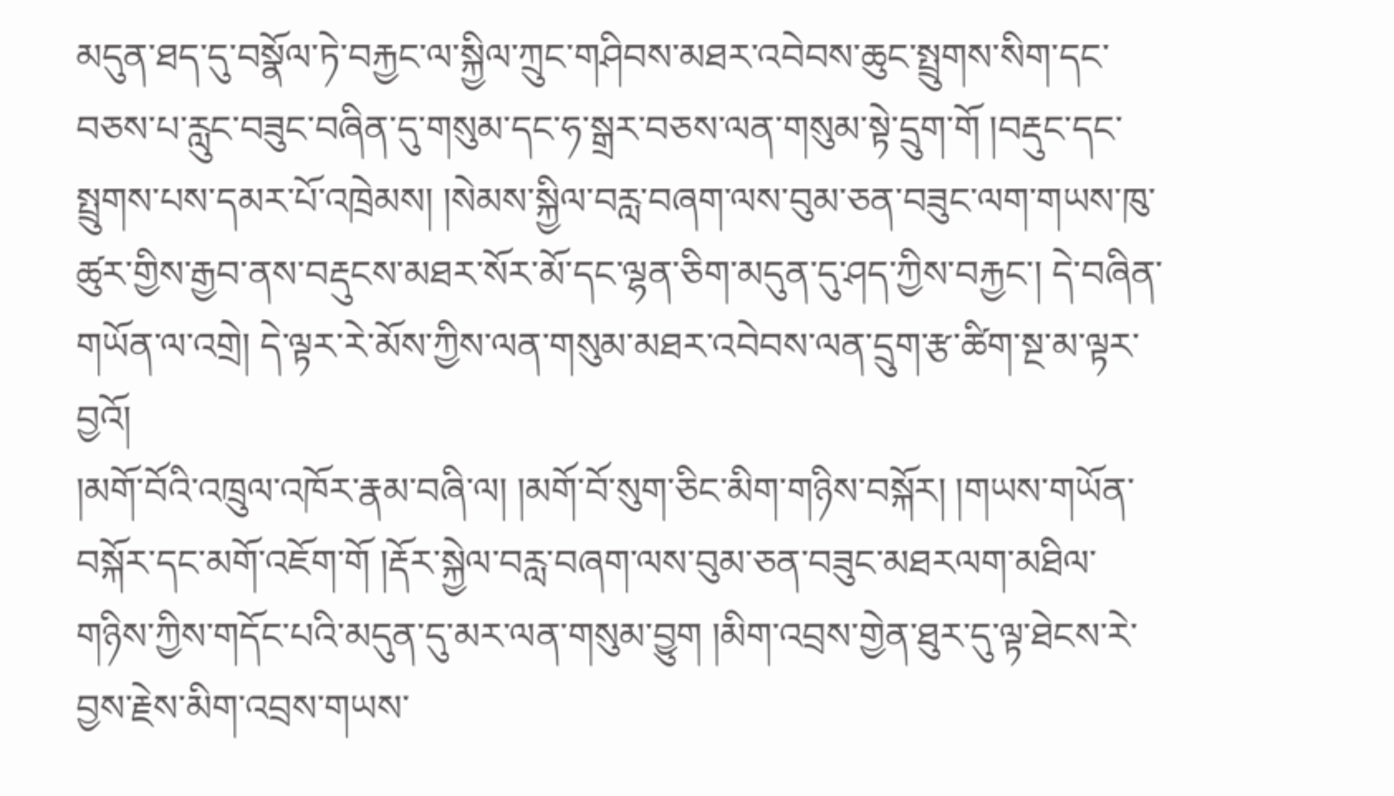མདུན་ཐད་དུ་བསྣོལ་ཏེ་བརྐྱང་ལ་སྐྱིལ་ཀྲུང་གཤིབས་མཐར་འབེབས་ཆུང་སྤྲུགས་སིག་དང་བཅས་པ་རླུང་བཟུང་བཞིན་དུ་གསུམ་དང་ཧ་སྒྲར་བཅས་ལན་གསུམ་སྟེ་དྲུག་གོ །བརྡུང་དང་སྤྲུགས་པས་དམར་པོ་འཁྲེམས། །སེམས་སྐྱིལ་བརླ་བཞག་ལས་བུམ་ཅན་བཟུང་ལག་གཡས་ཁུ་ཚུར་གྱིས་རྒྱབ་ནས་བརྡུངས་མཐར་སོར་མོ་དང་ལྷན་ཅིག་མདུན་དུ་ཤད་ཀྱིས་བརྐྱང་། དེ་བཞིན་གཡོན་ལ་འགྲེ། དེ་ལྟར་རེ་མོས་ཀྱིས་ལན་གསུམ་མཐར་འབེབས་ལན་དྲུག་རྩ་ཚིག་སྔ་མ་ལྟར་བྱའོ།
།མགོ་བོའི་འཁྲུལ་འཁོར་རྣམ་བཞི་ལ། །མགོ་བོ་སུག་ཅིང་མིག་གཉིས་བསྐོར། །གཡས་གཡོན་བསྐོར་དང་མགོ་འཇོག་གོ །རྡོར་སྐྱེལ་བརླ་བཞག་ལས་བུམ་ཅན་བཟུང་མཐརལག་མཐིལ་གཉིས་ཀྱིས་གདོང་པའི་མདུན་དུ་མར་ལན་གསུམ་བྱུག །མིག་འབྲས་གྱེན་ཐུར་དུ་ལྟ་ཐེངས་རེ་བྱས་རྗེས་མིག་འབྲས་གཡས་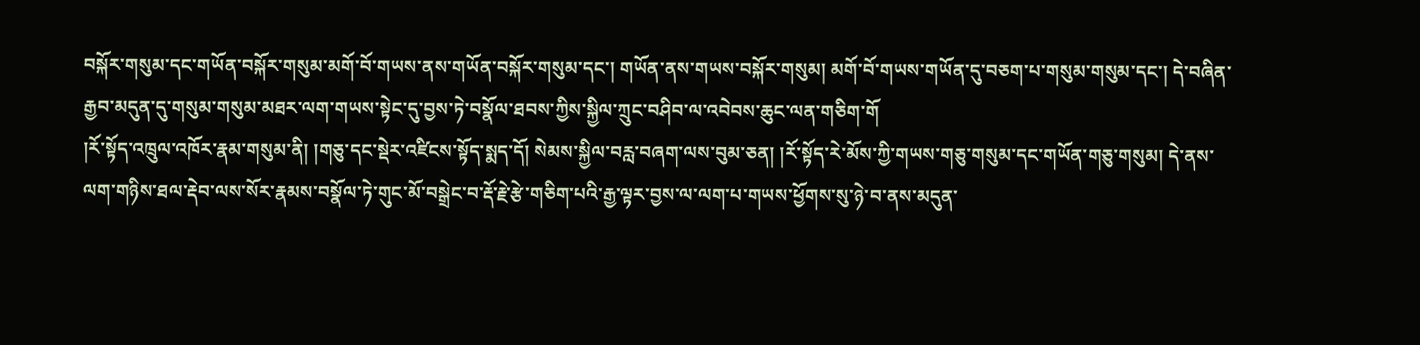བསྐོར་གསུམ་དང་གཡོན་བསྐོར་གསུམ་མགོ་བོ་གཡས་ནས་གཡོན་བསྐོར་གསུམ་དང་། གཡོན་ནས་གཡས་བསྐོར་གསུམ། མགོ་བོ་གཡས་གཡོན་དུ་བཅག་པ་གསུམ་གསུམ་དང་། དེ་བཞིན་རྒྱབ་མདུན་དུ་གསུམ་གསུམ་མཐར་ལག་གཡས་སྟེང་དུ་བྱས་ཏེ་བསྣོལ་ཐབས་ཀྱིས་སྐྱིལ་ཀྲུང་བཤིབ་ལ་འབེབས་ཆུང་ལན་གཅིག་གོ
།རོ་སྟོད་འཁྲུལ་འཁོར་རྣམ་གསུམ་ནི། །གཅུ་དང་སྡེར་འཛིངས་སྟོད་སྨད་དོ། སེམས་སྐྱིལ་བརླ་བཞག་ལས་བུམ་ཅན། །རོ་སྟོད་རེ་མོས་ཀྱི་གཡས་གཅུ་གསུམ་དང་གཡོན་གཅུ་གསུམ། དེ་ནས་ལག་གཉིས་ཐལ་རྡེབ་ལས་སོར་རྣམས་བསྣོལ་ཏེ་གུང་མོ་བསྒྲེང་བ་རྡོ་རྗེ་རྩེ་གཅིག་པའི་རྒྱ་ལྟར་བྱས་ལ་ལག་པ་གཡས་ཕྱོགས་སུ་ཉེ་བ་ནས་མདུན་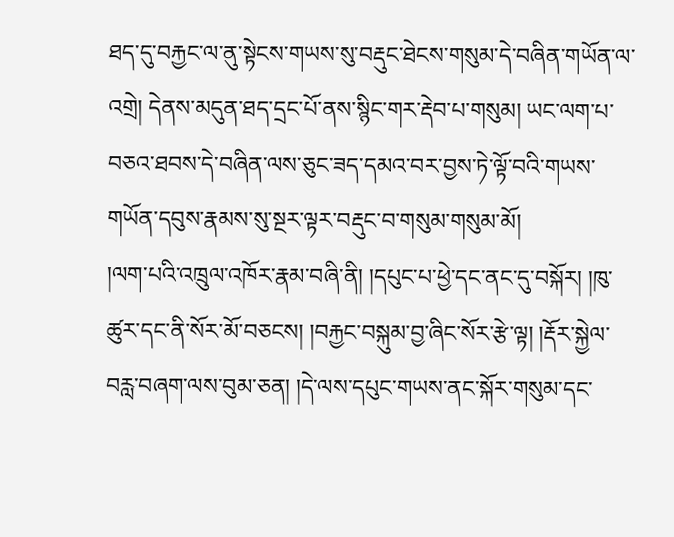ཐད་དུ་བརྐྱང་ལ་ནུ་སྟེངས་གཡས་སུ་བརྡུང་ཐེངས་གསུམ་དེ་བཞིན་གཡོན་ལ་འགྲེ། དེནས་མདུན་ཐད་དྲང་པོ་ནས་སྙིང་གར་རྡེབ་པ་གསུམ། ཡང་ལག་པ་བཅའ་ཐབས་དེ་བཞིན་ལས་ཅུང་ཟད་དམའ་བར་བྱས་ཏེ་ལྟོ་བའི་གཡས་གཡོན་དབུས་རྣམས་སུ་སྔར་ལྟར་བརྡུང་བ་གསུམ་གསུམ་མོ།
།ལག་པའི་འཁྲུལ་འཁོར་རྣམ་བཞི་ནི། །དཔུང་པ་ཕྱེ་དང་ནང་དུ་བསྐོར། །ཁུ་ཚུར་དང་ནི་སོར་མོ་བཅངས། །བརྐྱང་བསྐུམ་བྱ་ཞིང་སོར་རྩེ་ལྟ། །རྡོར་སྐྱེལ་བརླ་བཞག་ལས་བུམ་ཅན། །དེ་ལས་དཔུང་གཡས་ནང་སྐོར་གསུམ་དང་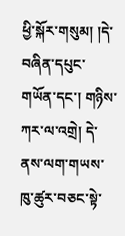ཕྱི་སྐོར་གསུམ། །དེ་བཞིན་དཔུང་གཡོན་དང་། གཉིས་ཀར་ལ་འགྲེ། དེ་ནས་ལག་གཡས་ཁུ་ཚུར་བཅང་སྟེ་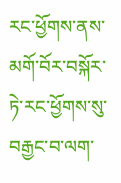རང་ཕྱོགས་ནས་མགོ་བོར་བསྐོར་ཏེ་རང་ཕྱོགས་སུ་བརྒྱང་བ་ལག་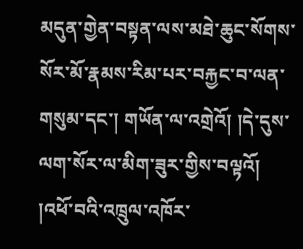མདུན་གྱེན་བསྟན་ལས་མཐེ་ཆུང་སོགས་སོར་མོ་རྣམས་རིམ་པར་བརྐྱང་བ་ལན་གསུམ་དང་། གཡོན་ལ་འགྲེའོ། །དེ་དུས་ལག་སོར་ལ་མིག་ཟུར་གྱིས་བལྟའོ།
།འཕོ་བའི་འཁྲུལ་འཁོར་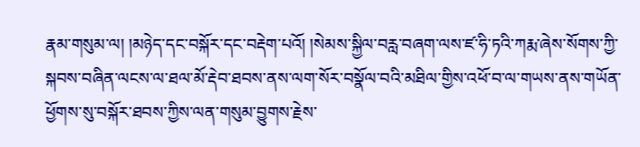རྣམ་གསུམ་ལ། །མཉེད་དང་བསྐོར་དང་བརྡེག་པའོ། །སེམས་སྐྱིལ་བརླ་བཞག་ལས་ཛ་ཧི་ཏའི་ཀརྨ་ཞེས་སོགས་ཀྱི་སྐབས་བཞིན་ལངས་ལ་ཐལ་མོ་རྡེབ་ཐབས་ནས་ལག་སོར་བསྣོལ་བའི་མཐིལ་གྱིས་འཕོ་བ་ལ་གཡས་ནས་གཡོན་ཕྱོགས་སུ་བསྐོར་ཐབས་ཀྱིས་ལན་གསུམ་བྱུགས་རྗེས་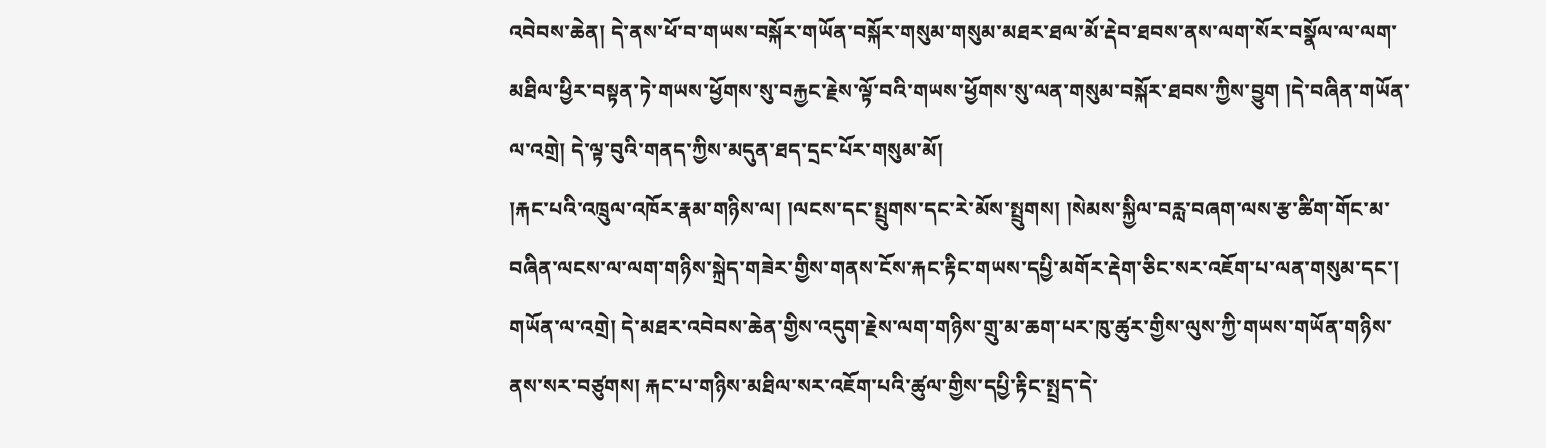འབེབས་ཆེན། དེ་ནས་ཕོ་བ་གཡས་བསྐོར་གཡོན་བསྐོར་གསུམ་གསུམ་མཐར་ཐལ་མོ་རྡེབ་ཐབས་ནས་ལག་སོར་བསྣོལ་ལ་ལག་མཐིལ་ཕྱིར་བསྟན་ཏེ་གཡས་ཕྱོགས་སུ་བརྐྱང་རྗེས་ལྟོ་བའི་གཡས་ཕྱོགས་སུ་ལན་གསུམ་བསྐོར་ཐབས་ཀྱིས་བྱུག །དེ་བཞིན་གཡོན་ལ་འགྲེ། དེ་ལྟ་བུའི་གནད་ཀྱིས་མདུན་ཐད་དྲང་པོར་གསུམ་མོ།
།རྐང་པའི་འཁྲུལ་འཁོར་རྣམ་གཉིས་ལ། །ལངས་དང་སྤྲུགས་དང་རེ་མོས་སྤྲུགས། །སེམས་སྐྱིལ་བརླ་བཞག་ལས་རྩ་ཚིག་གོང་མ་བཞིན་ལངས་ལ་ལག་གཉིས་སྐྲེད་གཟེར་གྱིས་གནས་ངོས་རྐང་རྟིང་གཡས་དཔྱི་མགོར་རྡེག་ཅིང་སར་འཇོག་པ་ལན་གསུམ་དང་། གཡོན་ལ་འགྲེ། དེ་མཐར་འབེབས་ཆེན་གྱིས་འདུག་རྗེས་ལག་གཉིས་གྲུ་མ་ཆག་པར་ཁུ་ཚུར་གྱིས་ལུས་ཀྱི་གཡས་གཡོན་གཉིས་ནས་སར་བཙུགས། རྐང་པ་གཉིས་མཐིལ་སར་འཇོག་པའི་ཚུལ་གྱིས་དཔྱི་རྟིང་སྤྲད་དེ་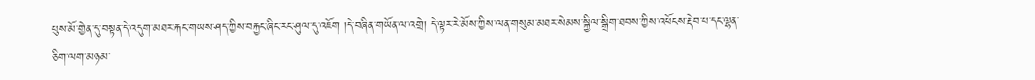པུས་མོ་གྱེན་དུ་བསྟན་དེ་འདུག་མཐར་རྐང་གཡས་ཤད་ཀྱིས་བརྐྱང་ཞིང་རང་ཤུལ་དུ་འཇོག །དེ་བཞིན་གཡོན་ལ་འགྲེ། དེ་ལྟར་རེ་མོས་ཀྱིས་ལན་གསུམ་མཐར་སེམས་སྐྱིལ་སྒྲིག་ཐབས་ཀྱིས་འཕོངས་རྡེབ་པ་དང་ལྷན་ཅིག་ལག་མཉམ་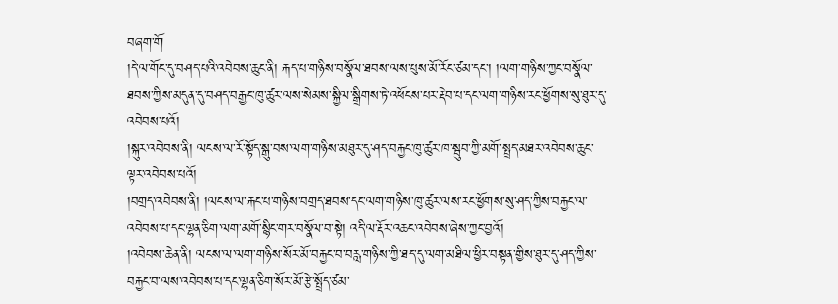བཞག་གོ
།དེ་ལ་གོང་དུ་བཤད་པའི་འབེབས་ཆུང་ནི། རྐད་པ་གཉིས་བསྣོལ་ཐབས་ལས་པུས་མོ་རོང་ཙམ་དང་། །ལག་གཉིས་ཀྱང་བསྣོལ་ཐབས་ཀྱིས་མདུན་དུ་བཤད་བརྒྱང་ཁུ་ཚུར་ལས་སེམས་སྐྱིལ་སྒྲིགས་ཏེ་འཕོངས་པར་རྡེབ་པ་དང་ལག་གཉིས་རང་ཕྱོགས་སུ་ཐུར་དུ་འབེབས་པའོ།
།སྐུར་འབེབས་ནི། ལངས་ལ་རོ་སྟོད་སྒུ་བས་ལག་གཉིས་མཐུར་དུ་ཤད་བརྐྱང་ཁུ་ཚུར་ཁ་སྦུབ་ཀྱི་མགོ་སྤྲད་མཐར་འབེབས་ཆུང་ལྟར་འབེབས་པའོ།
།བགྲད་འབེབས་ནི། །ལངས་ལ་རྐང་པ་གཉིས་བགྲད་ཐབས་དང་ལག་གཉིས་ཁུ་ཚུར་ལས་རང་ཕྱོགས་སུ་ཤད་ཀྱིས་བརྐྱང་ལ་འབེབས་པ་དང་ལྷན་ཅིག་ལག་མགོ་སྙིང་གར་བསྣོལ་བ་སྟེ། འདི་ལ་རྡོར་འཆང་འབེབས་ཞེས་ཀྱང་བྱའོ།
།འབེབས་ཆེན་ནི། ལངས་ལ་ལག་གཉིས་སོར་མོ་བརྐྱང་བ་བརླ་གཉིས་ཀྱི་ཐད་དུ་ལག་མཐིལ་ཕྱིར་བསྟན་གྱིས་ཐུར་དུ་ཤད་ཀྱིས་བརྐྱང་བ་ལས་འབེབས་པ་དང་ལྷན་ཅིག་སོར་མོ་རྩེ་སྤྲོད་ཙམ་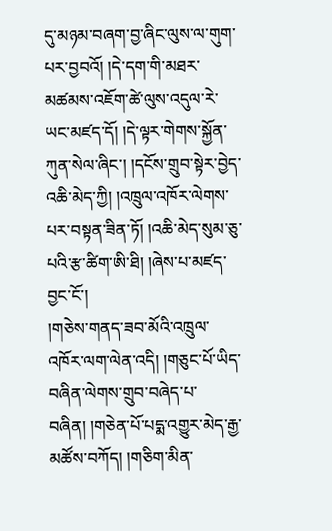དུ་མཉམ་བཞག་བྱ་ཞིང་ལུས་ལ་གུག་པར་བྱབའོ། །དེ་དག་གི་མཐར་མཚམས་འཇོག་ཚེ་ལུས་འདུལ་རེ་ཡང་མཛད་དོ། །དེ་ལྟར་གེགས་སྐྱོན་ཀུན་སེལ་ཞིང་། །དངོས་གྲུབ་སྟེར་བྱེད་འཆི་མེད་ཀྱི། །འཁྲུལ་འཁོར་ལེགས་པར་བསྟན་ཟིན་ཏོ། །འཆི་མེད་སུམ་ཅུ་པའི་རྩ་ཚིག་ཨི་ཐི། །ཞེས་པ་མཛད་བྱང་ངོ་།
།གཅེས་གནད་ཟབ་མོའི་འཁྲུལ་འཁོར་ལག་ལེན་འདི། །གཅུང་པོ་ཡིད་བཞིན་ལེགས་གྲུབ་བཞེད་པ་བཞིན། །གཅེན་པོ་པདྨ་འགྱུར་མེད་རྒྱ་མཚོས་བཀོད། །གཅིག་མིན་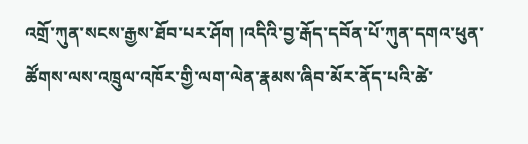འགྲོ་ཀུན་སངས་རྒྱས་ཐོབ་པར་ཤོག །འདིའི་བྱ་རྒོད་དབོན་པོ་ཀུན་དགའ་ཕུན་ཚོགས་ལས་འཁྲུལ་འཁོར་གྱི་ལག་ལེན་རྣམས་ཞིབ་མོར་ནོད་པའི་ཚེ་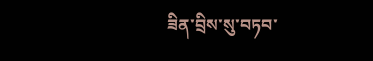ཟིན་བྲིས་སུ་བཏབ་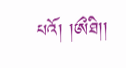པའོ། །ཨྀཐི།།